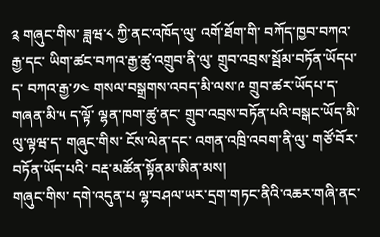༉ གཞུང་གིས་ ཟླཝ་༨ ཀྱི་ནང་འཁོད་ལུ་ འགོ་ཐོག་གི་ བཀོད་ཁྱབ་བཀའ་རྒྱ་དང་ ཡིག་ཚང་བཀའ་རྒྱ་ཚུ་འགྲུབ་ནི་ལུ་ གྲུབ་འབྲས་སྦོམ་བཏོན་ཡོདཔ་ད་ བཀའ་རྒྱ་༡༤ གསལ་བསྒྲགས་འབད་མི་ལས་༩ གྲུབ་ཚར་ཡོདཔ་ད་ གཞན་མི་༥ ད་ལྟོ་ ལྷན་ཁག་ཚུ་ནང་ གྲུབ་འབྲས་བཏོན་པའི་བསྒང་ཡོད་མི་ལུ་ལྟཝ་ད་ གཞུང་གིས་ ངོས་ལེན་དང་ འགན་འཁྲི་འབག་ནི་ལུ་ གཙོ་བོར་བཏོན་ཡོད་པའི་ བརྡ་མཚོན་སྟོནམ་ཨིན་མས།
གཞུང་གིས་ དགེ་འདུན་པ ལྷ་བཤལ་ཡར་དྲག་གཏང་ནིའི་འཆར་གཞི་ནང་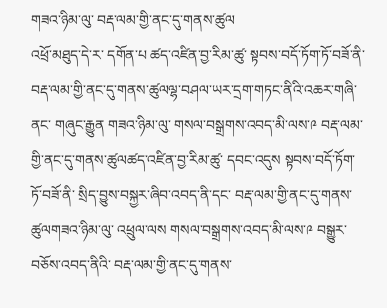གཟའ་ཉིམ་ལུ་ བརྡ་ལམ་གྱི་ནང་དུ་གནས་ཚུལ
འཕྲོ་མཐུད་དེ་ར་ དགོན་པ ཚད་འཛིན་བྱ་རིམ་ཚུ་ སྟབས་བདོ་ཏོག་ཏོ་བཟོ་ནི་ བརྡ་ལམ་གྱི་ནང་དུ་གནས་ཚུལལྷ་བཤལ་ཡར་དྲག་གཏང་ནིའི་འཆར་གཞི་ནང་ གཞུང་རྒྱུན གཟའ་ཉིམ་ལུ་ གསལ་བསྒྲགས་འབད་མི་ལས་༩ བརྡ་ལམ་གྱི་ནང་དུ་གནས་ཚུལཚད་འཛིན་བྱ་རིམ་ཚུ་ དབང་འདུས སྟབས་བདོ་ཏོག་ཏོ་བཟོ་ནི་ སྲིད་བྱུས་བསྐྱར་ཞིབ་འབད་ནི་དང་ བརྡ་ལམ་གྱི་ནང་དུ་གནས་ཚུལགཟའ་ཉིམ་ལུ་ འཕྲུལ་ལས གསལ་བསྒྲགས་འབད་མི་ལས་༩ བསྒྱུར་བཅོས་འབད་ནིའི་ བརྡ་ལམ་གྱི་ནང་དུ་གནས་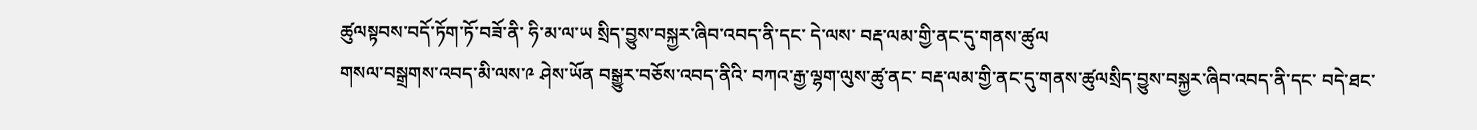ཚུལསྟབས་བདོ་ཏོག་ཏོ་བཟོ་ནི་ ཧི་མ་ལ་ཡ སྲིད་བྱུས་བསྐྱར་ཞིབ་འབད་ནི་དང་ དེ་ལས་ བརྡ་ལམ་གྱི་ནང་དུ་གནས་ཚུལ
གསལ་བསྒྲགས་འབད་མི་ལས་༩ ཤེས་ཡོན བསྒྱུར་བཅོས་འབད་ནིའི་ བཀའ་རྒྱ་ལྷག་ལུས་ཚུ་ནང་ བརྡ་ལམ་གྱི་ནང་དུ་གནས་ཚུལསྲིད་བྱུས་བསྐྱར་ཞིབ་འབད་ནི་དང་ བདེ་ཐང་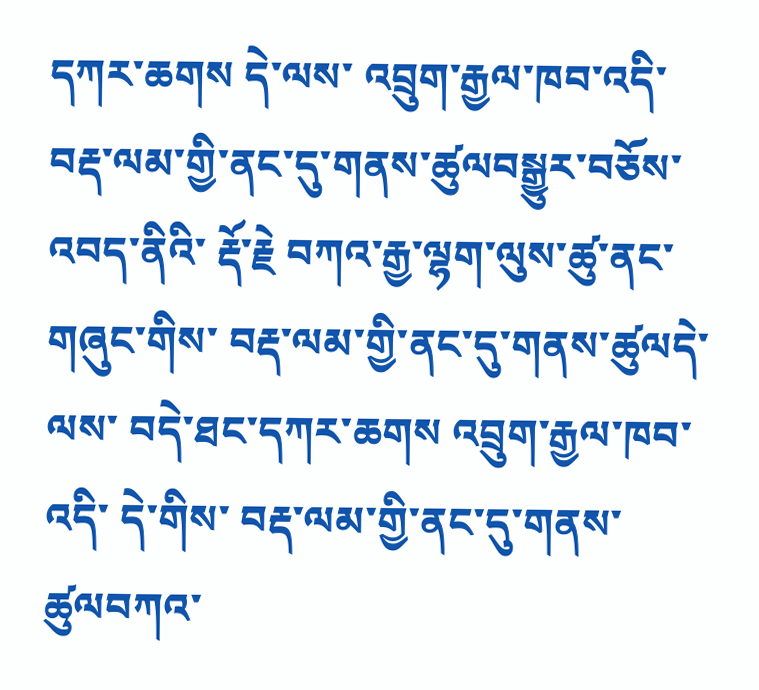དཀར་ཆགས དེ་ལས་ འབྲུག་རྒྱལ་ཁབ་འདི་ བརྡ་ལམ་གྱི་ནང་དུ་གནས་ཚུལབསྒྱུར་བཅོས་འབད་ནིའི་ རྡོ་རྗེ བཀའ་རྒྱ་ལྷག་ལུས་ཚུ་ནང་ གཞུང་གིས་ བརྡ་ལམ་གྱི་ནང་དུ་གནས་ཚུལདེ་ལས་ བདེ་ཐང་དཀར་ཆགས འབྲུག་རྒྱལ་ཁབ་འདི་ དེ་གིས་ བརྡ་ལམ་གྱི་ནང་དུ་གནས་ཚུལབཀའ་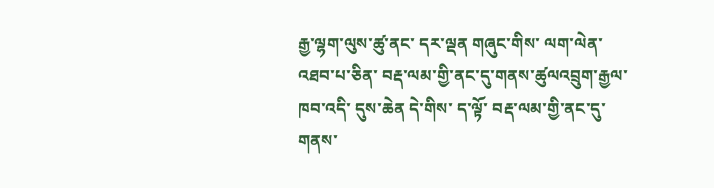རྒྱ་ལྷག་ལུས་ཚུ་ནང་ དར་ལྡན གཞུང་གིས་ ལག་ལེན་འཐབ་པ་ཅིན་ བརྡ་ལམ་གྱི་ནང་དུ་གནས་ཚུལའབྲུག་རྒྱལ་ཁབ་འདི་ དུས་ཆེན དེ་གིས་ ད་ལྟོ་ བརྡ་ལམ་གྱི་ནང་དུ་གནས་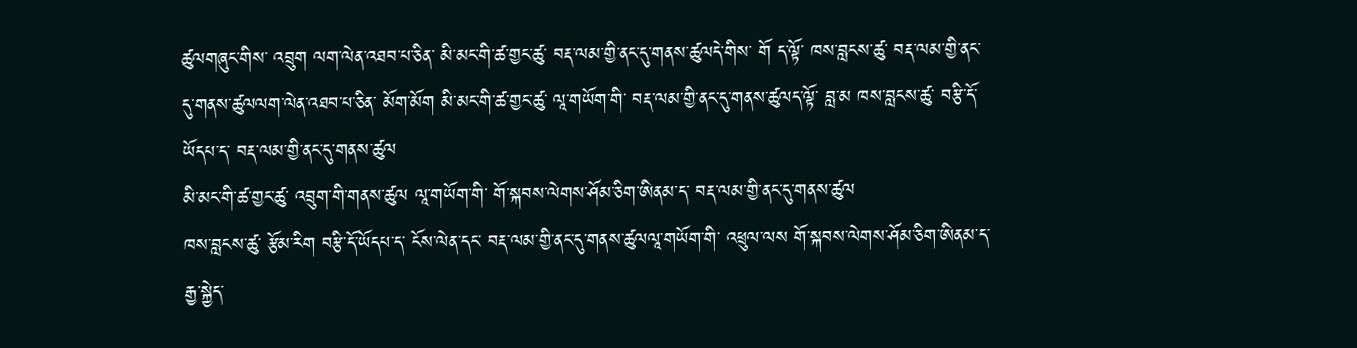ཚུལགཞུང་གིས་ འབྲུག ལག་ལེན་འཐབ་པ་ཅིན་ མི་མང་གི་ཚ་གྱང་ཚུ་ བརྡ་ལམ་གྱི་ནང་དུ་གནས་ཚུལདེ་གིས་ གོ ད་ལྟོ་ ཁས་བླངས་ཚུ་ བརྡ་ལམ་གྱི་ནང་དུ་གནས་ཚུལལག་ལེན་འཐབ་པ་ཅིན་ མོག་མོག མི་མང་གི་ཚ་གྱང་ཚུ་ ལཱ་གཡོག་གི་ བརྡ་ལམ་གྱི་ནང་དུ་གནས་ཚུལད་ལྟོ་ བླ་མ ཁས་བླངས་ཚུ་ བརྩི་དོ་ཡོདཔ་ད་ བརྡ་ལམ་གྱི་ནང་དུ་གནས་ཚུལ
མི་མང་གི་ཚ་གྱང་ཚུ་ འབྲུག་གི་གནས་ཚུལ ལཱ་གཡོག་གི་ གོ་སྐབས་ལེགས་ཤོམ་ཅིག་ཨིནམ་ད་ བརྡ་ལམ་གྱི་ནང་དུ་གནས་ཚུལ
ཁས་བླངས་ཚུ་ རྩོམ་རིག བརྩི་དོ་ཡོདཔ་ད་ ངོས་ལེན་དང་ བརྡ་ལམ་གྱི་ནང་དུ་གནས་ཚུལལཱ་གཡོག་གི་ འཕྲུལ་ལས གོ་སྐབས་ལེགས་ཤོམ་ཅིག་ཨིནམ་ད་ རྒྱ་སྐྱེད་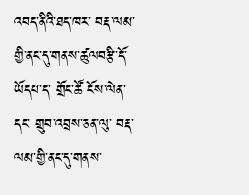འབད་ནིའི་ཐད་ཁར་ བརྡ་ལམ་གྱི་ནང་དུ་གནས་ཚུལབརྩི་དོ་ཡོདཔ་ད་ གྲོང་ཚོ ངོས་ལེན་དང་ གྲུབ་འབྲས་ཅན་ལུ་ བརྡ་ལམ་གྱི་ནང་དུ་གནས་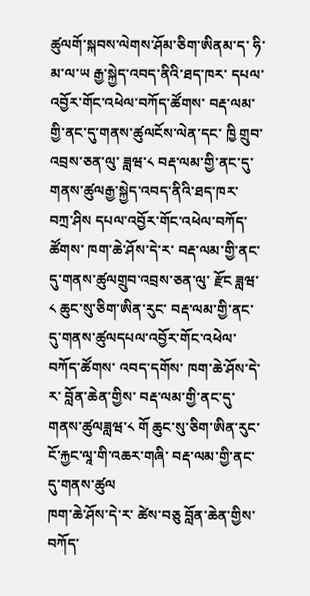ཚུལགོ་སྐབས་ལེགས་ཤོམ་ཅིག་ཨིནམ་ད་ ཧི་མ་ལ་ཡ རྒྱ་སྐྱེད་འབད་ནིའི་ཐད་ཁར་ དཔལ་འབྱོར་གོང་འཕེལ་བཀོད་ཚོགས་ བརྡ་ལམ་གྱི་ནང་དུ་གནས་ཚུལངོས་ལེན་དང་ ཁྱི གྲུབ་འབྲས་ཅན་ལུ་ ཟླཝ་༨ བརྡ་ལམ་གྱི་ནང་དུ་གནས་ཚུལརྒྱ་སྐྱེད་འབད་ནིའི་ཐད་ཁར་ བཀྲ་ཤིས དཔལ་འབྱོར་གོང་འཕེལ་བཀོད་ཚོགས་ ཁག་ཆེ་ཤོས་དེ་ར་ བརྡ་ལམ་གྱི་ནང་དུ་གནས་ཚུལགྲུབ་འབྲས་ཅན་ལུ་ རྫོང ཟླཝ་༨ ཆུང་སུ་ཅིག་ཨིན་རུང་ བརྡ་ལམ་གྱི་ནང་དུ་གནས་ཚུལདཔལ་འབྱོར་གོང་འཕེལ་བཀོད་ཚོགས་ འབད་དགོས་ ཁག་ཆེ་ཤོས་དེ་ར་ བློན་ཆེན་གྱིས་ བརྡ་ལམ་གྱི་ནང་དུ་གནས་ཚུལཟླཝ་༨ གོ ཆུང་སུ་ཅིག་ཨིན་རུང་ ངོ་རྐྱང་ལཱ་གི་འཆར་གཞི་ བརྡ་ལམ་གྱི་ནང་དུ་གནས་ཚུལ
ཁག་ཆེ་ཤོས་དེ་ར་ ཚེས་བཅུ བློན་ཆེན་གྱིས་ བཀོད་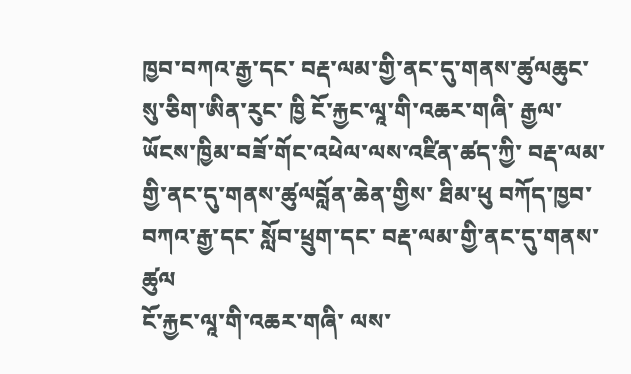ཁྱབ་བཀའ་རྒྱ་དང་ བརྡ་ལམ་གྱི་ནང་དུ་གནས་ཚུལཆུང་སུ་ཅིག་ཨིན་རུང་ ཁྱི ངོ་རྐྱང་ལཱ་གི་འཆར་གཞི་ རྒྱལ་ཡོངས་ཁྱིམ་བཟོ་གོང་འཕེལ་ལས་འཛིན་ཚད་ཀྱི་ བརྡ་ལམ་གྱི་ནང་དུ་གནས་ཚུལབློན་ཆེན་གྱིས་ ཐིམ་ཕུ བཀོད་ཁྱབ་བཀའ་རྒྱ་དང་ སློབ་ཕྲུག་དང་ བརྡ་ལམ་གྱི་ནང་དུ་གནས་ཚུལ
ངོ་རྐྱང་ལཱ་གི་འཆར་གཞི་ ལས་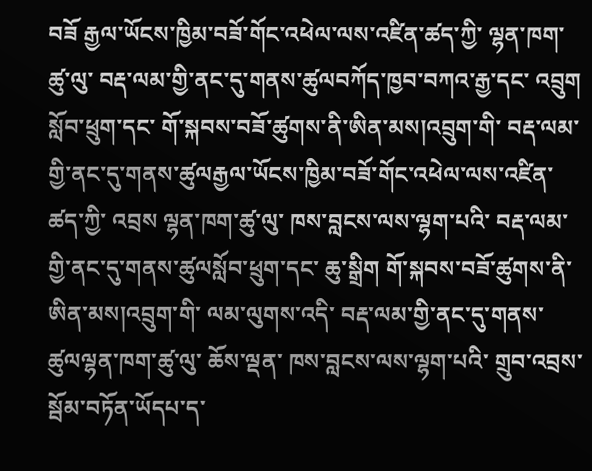བཟོ རྒྱལ་ཡོངས་ཁྱིམ་བཟོ་གོང་འཕེལ་ལས་འཛིན་ཚད་ཀྱི་ ལྷན་ཁག་ཚུ་ལུ་ བརྡ་ལམ་གྱི་ནང་དུ་གནས་ཚུལབཀོད་ཁྱབ་བཀའ་རྒྱ་དང་ འབྲུག སློབ་ཕྲུག་དང་ གོ་སྐབས་བཟོ་ཚུགས་ནི་ཨིན་མས།འབྲུག་གི་ བརྡ་ལམ་གྱི་ནང་དུ་གནས་ཚུལརྒྱལ་ཡོངས་ཁྱིམ་བཟོ་གོང་འཕེལ་ལས་འཛིན་ཚད་ཀྱི་ འབྲས ལྷན་ཁག་ཚུ་ལུ་ ཁས་བླངས་ལས་ལྷག་པའི་ བརྡ་ལམ་གྱི་ནང་དུ་གནས་ཚུལསློབ་ཕྲུག་དང་ ཆུ་སྒྲིག གོ་སྐབས་བཟོ་ཚུགས་ནི་ཨིན་མས།འབྲུག་གི་ ལམ་ལུགས་འདི་ བརྡ་ལམ་གྱི་ནང་དུ་གནས་ཚུལལྷན་ཁག་ཚུ་ལུ་ ཆོས་ལྡན་ ཁས་བླངས་ལས་ལྷག་པའི་ གྲུབ་འབྲས་སྦོམ་བཏོན་ཡོདཔ་ད་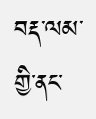བརྡ་ལམ་གྱི་ནང་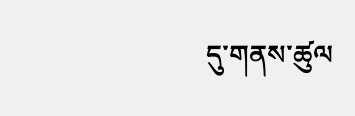དུ་གནས་ཚུལ